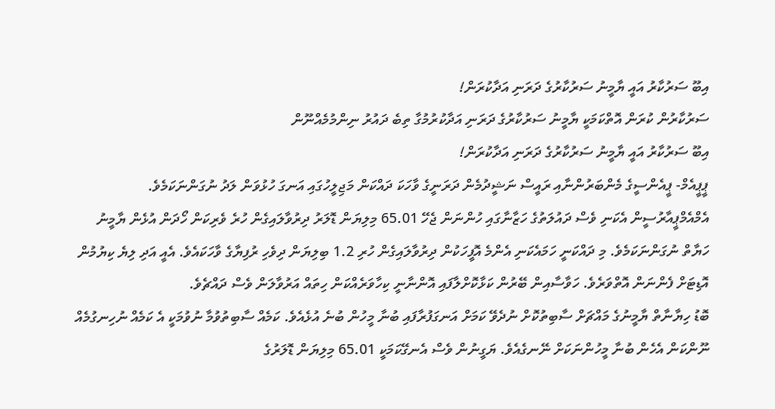އިބޫ ސަރުކާރު އައީ ޔާމީނު ސަރުކާރުގެ ދަރަނި އަދާކުރަން!
ސަރުކާރުން ކުރަން އޮތްކަމަކީ ޔާމީނު ސަރުކާރުގެ ދަރަނި އަދާކުރުމުގާ ތިބެ ދައުރު ނިންމުމެއްނޫން
އިބޫ ސަރުކާރު އައީ ޔާމީނު ސަރުކާރުގެ ދަރަނި އަދާކުރަން!
ޕީޕީއެމް- ޕީއެންސީގެ މެންބަރުންނާއި ރައީސް ނަޝީދުމެން ދަރަނީގެ ވާހަކަ ދައްކަން މަޖިލީހުގައި އަނގަ ހުޅުވަން ލަދު ނުގަންނަކަމެވެ. އެމްއެމްޕީއާރުސީން އެކަނި ވެސް ދައުލަތުގެ ހަޒާނާގައި ހުންނަން ޖެހޭ 65.01 މިލިޔަން ޑޮލަރު ދިރުވާލައިގެން ހުރެ ވެރިކަން ހޯދަން އުޅެން ޔާމީނު ހަޔާތް ނުގަންނަކަމެވެ. މި ދައްކަނީ ހަމައެކަނި އެންމެ އޮފީހަކުން ދިރުވާލައިގެން ހުރި 1.2 ބިލިޔަން ދިވެހި ރުފިޔާގެ ވާހަކައެވެ. އެއީ އަދި ލިޔެ ކިޔުމުން އޮޑިޓަށް ފެންނަން އޮތްވަރެވެ. ހަވާސާއިން ބޭރުން ކަޅާކޮށްލާފައި އޮންނާނީ ކިހާވަރެއްކަން ހިތައް އަރުވާލަން ވެސް ދައްޗެވެ.
ބޮޑު ހިޔާނާތް ޔާމީނުގެ މައްޗަށް ސާބިތުކޮށް ނުދެވޭ ކަމަށް އަނގަފުރާފައި ބުނާ މީހުން ބުނެ އުޅެއެވެ. ކަމެއް ސާބިތުވުމާ ނުވުމަކީ އެ ކަމެއް ނުހިނގުމެއް ނޫންކަން އެހެން ބުނާ މީހުންނަކަށް ނޭނގެއެވެ. ޔަގީނުން ވެސް އެނގޭކަމަކީ 65.01 މިލިޔަން ޑޮލަރުގެ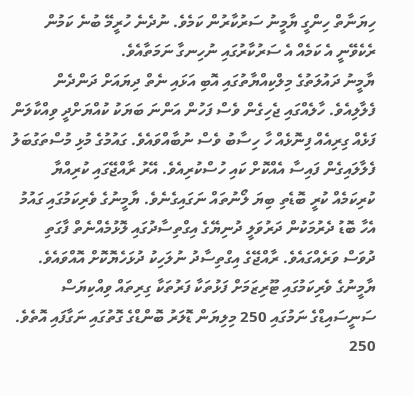ހިޔަނާތް ހިންގީ ޔާމީނު ސަރުކާރުން ކަމެވެ. ނުދެނެ ހުރީމޭ ބުނެ ކަމުން ރެކެވޭނީ އެ ކަމެއް އެ ސަރުކާރުގައި ނުހިނގާ ނަމަތާއެވެ.
ޔާމީނު ދައުލަތުގެ މިލްކިއްޔާތުގައި އޮބި އަޅައި ނެތް ދިޔައަށް ދަންދެން ފެލާލިއެވެ. ހާލެއްގައި ޖެހިގެން ވެސް ފަހުން އަންނަ ބަޔަކު ކުއްޔަށްދީ ވިއްކާލަން ފަޅެއް ގިރިއެއް ފިނޮޅެއް ހާ ހިސާބު ވެސް ނުބާއްވައެވެ. ގައުމުގެ މުޅި މުސްތަގުބަލު ފެލާލައިގެން ފައިސާ އެއްކޮށް ކައި ހުސްކުރިއެވެ. އޭރު ރާއްޖޭގައި ކުރިއްޔާ ކުރިކަމެއް ކުރީ ބޮޑެތި ބިޔަ ލޯނުތައް ނަގައިގެނެވެ. ޔާމީނުގެ ވެރިކަމުގައި ގައުމު އެހާ ބޮޑު ދެރުމަކުން ދަރުވަލީ ދުނިޔޭގެ އިގްތިސާދުގައި ލޮޅުމެއްނެތް ފާގަތި ދުވަސް ވަރެއްގައެވެ. ރާއްޖޭގެ އިގްތިސާދު ނުލަހިކު ދުޅަހެޔޮކޮށް އޮއްވައެވެ.
ޔާމީނުގެ ވެރިކަމުގައި ޓޫރިޒަމަށް ފަޅުތަކާ ފަރުތަކާ ގިރިތައް ވިއްކިޔަސް ސަނީސައިޑްގެ ނަމުގައި 250 މިލިޔަން ޑޮލަރު ބޮންޑްގެ ގޮތުގައި ނަގާފައި އޮތެވެ. 250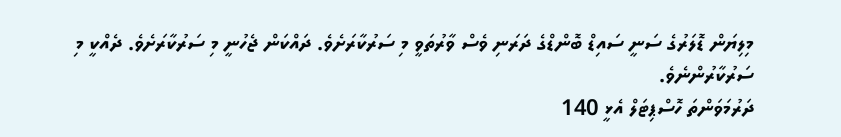މިލިޔަން ޑޮލަރުގެ ސަނީ ސައިޑް ބޮންޑްގެ ދަރަނި ވެސް ވާރުތަވީ މި ސަރުކާރަށެވެ. ދައްކަން ޖެހުނީ މި ސަރުކާރަށެވެ. ދެއްކީ މި ސަރުކާރުންނެވެ.
ދަރުމަވަންތަ ހޮސްޕިޓަލް އެޅީ 140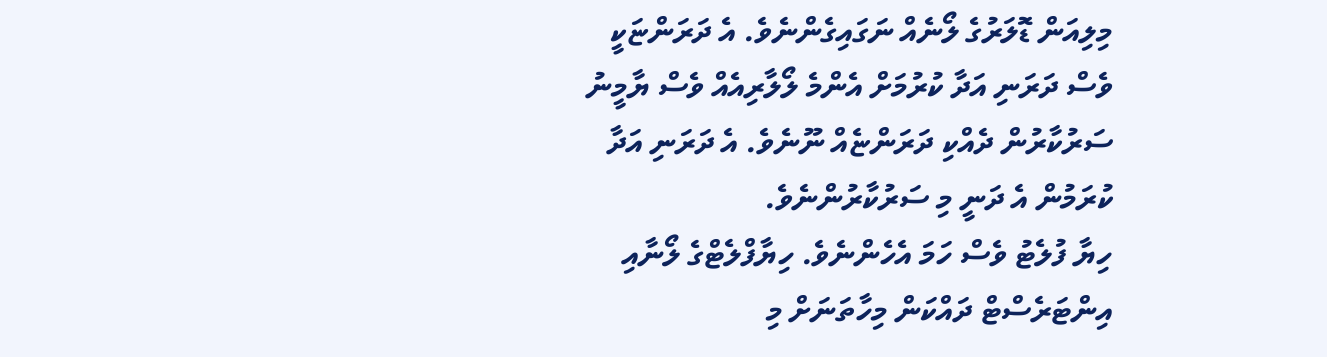މިލިއަން ޑޮލަރުގެ ލޯނެއް ނަގައިގެންނެވެ. އެ ދަރަންޏަކީ ވެސް ދަރަނި އަދާ ކުރުމަށް އެންމެ ލޯލާރިއެއް ވެސް ޔާމީނު ސަރުކާރުން ދެއްކި ދަރަންޏެއް ނޫނެވެ. އެ ދަރަނި އަދާ ކުރަމުން އެ ދަނީ މި ސަރުކާރުންނެވެ.
ހިޔާ ފުލެޓު ވެސް ހަމަ އެހެންނެވެ. ހިޔާފްލެޓްގެ ލޯނާއި އިންޓަރެސްޓް ދައްކަން މިހާތަނަށް މި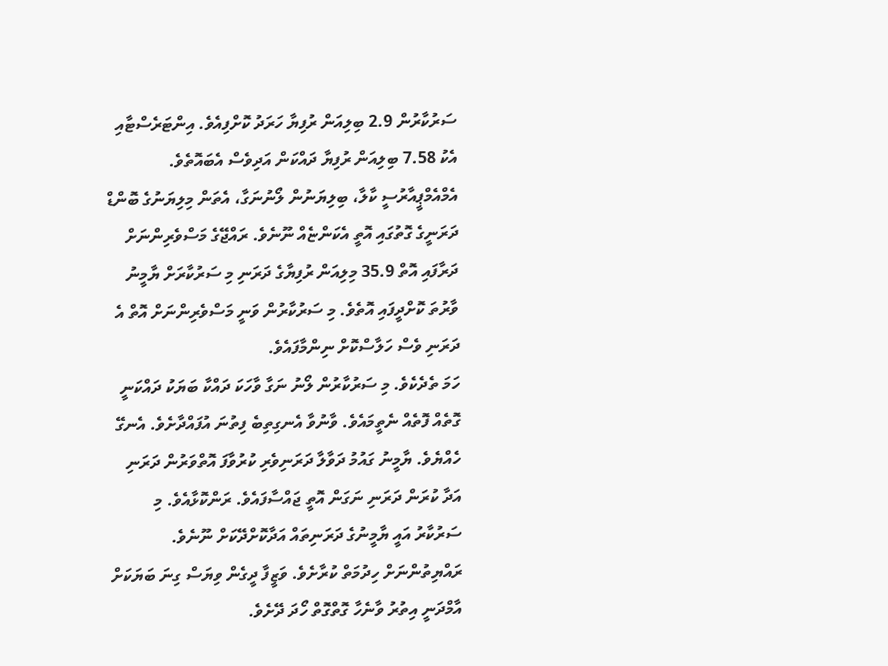ސަރުކާރުން 2.9 ބިލިއަން ރުފިޔާ ހަރަދު ކޮށްފިއެވެ. އިންޓަރެސްޓާއި އެކު 7.58 ބިލިއަން ރުފިޔާ ދައްކަން އަދިވެސް އެބައޮތެވެ.
އެމްއެމްޕީއާރުސީ ކާލާ، ބިލިޔަނުން ލޯނުނަގާ، އެތަން މިލިޔަނުގެ ބޮންޑް ދަރަނީގެ ގޮތުގައި އޮތީ އެކަންޏެއް ނޫނެވެ. ރައްޖޭގެ މަސްވެރިންނަށް ދަރާފައި އޮތް 35.9 މިލިއަން ރުފިޔާގެ ދަރަނި މި ސަރުކާރަށް ޔާމީނު ވާރުތަ ކޮށްދީފައި އޮތެވެ. މި ސަރުކާރުން ވަނީ މަސްވެރިންނަށް އޮތް އެ ދަރަނި ވެސް ހަލާސްކޮށް ނިންމާފައެވެ.
ހަމަ ތެދެކެވެ. މި ސަރުކާރުން ލޯނު ނަގާ ވާހަކަ ދައްކާ ބަޔަކު ދައްކަނީ ގޮތެއް ފޮތެއް ނެތީމައެވެ. ވާނުވާ އެނގިތިބެ ފިތުނަ އުފައްދާށެވެ. އެނގޭ ހެއްޔެވެ. ޔާމީނު ގައުމު ދަވާލާ ދަރަނިވެރި ކުރުވާފަ އޮތްވަރުން ދަރަނި އަދާ ކުރަން ދަރަނި ނަގަން އޮތީ ޖައްސާފައެވެ. ރަންކޮޅާއެވެ. މި ސަރުކާރު އައީ ޔާމީނުގެ ދަރަނިތައް އަދާކޮށްދޭކަށް ނޫނެވެ. ރައްޔިތުންނަށް ހިދުމަތް ކުރާށެވެ. ވަޒީފާ ދީގެން ވިޔަސް ގިނަ ބަޔަކަށް އާމްދަނީ އިތުރު ވާނެހާ ގޮތްގޮތް ހޯދަ ދޭށެވެ.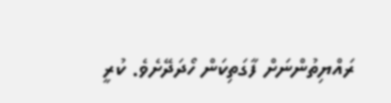ރައްޔިތުންނަށް ފާގަތިކަން ހޯދަދޭށެވެ. ކުރީ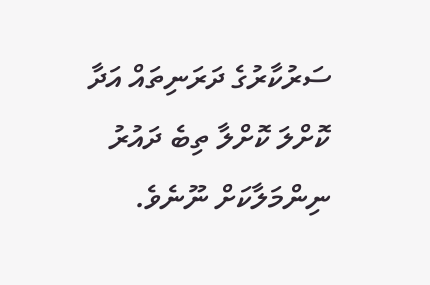ސަރުކާރުގެ ދަރަނިތައް އަދާ ކޮށްލަ ކޮށްލާ ތިބެ ދައުރު ނިންމަލާކަށް ނޫނެވެ.